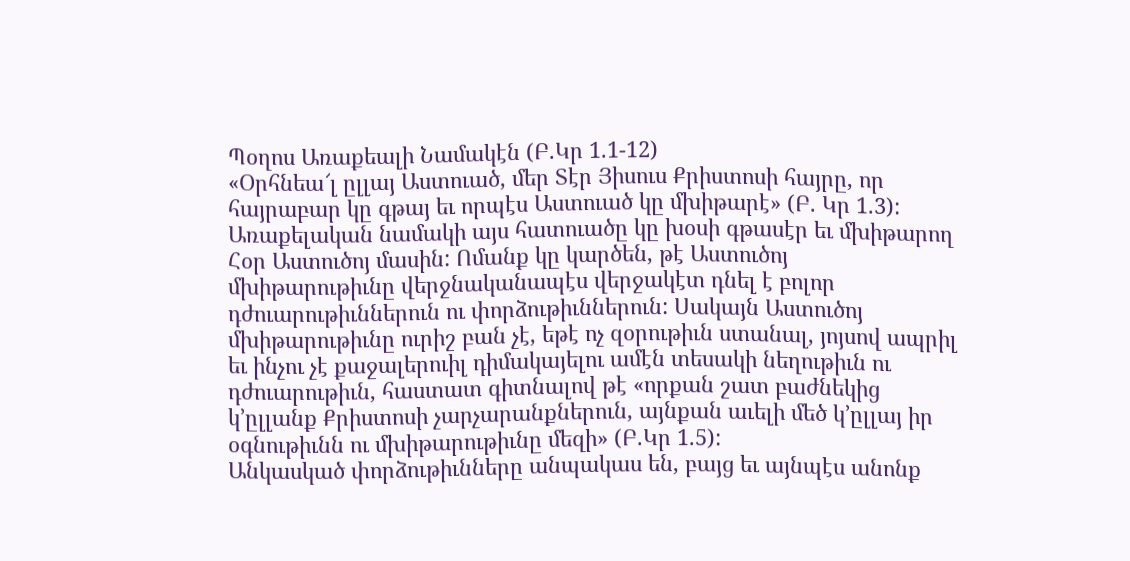Պօղոս Առաքեալի Նամակէն (Բ.Կր 1.1-12)
«Օրհնեա՜լ ըլլայ Աստուած, մեր Տէր Յիսուս Քրիստոսի հայրը, որ հայրաբար կը գթայ եւ որպէս Աստուած կը մխիթարէ» (Բ. Կր 1.3):
Առաքելական նամակի այս հատուածը կը խօսի գթասէր եւ մխիթարող Հօր Աստուծոյ մասին: Ոմանք կը կարծեն, թէ Աստուծոյ մխիթարութիւնը վերջնականապէս վերջակէտ դնել է բոլոր դժուարութիւններուն ու փորձութիւններուն: Սակայն Աստուծոյ մխիթարութիւնը ուրիշ բան չէ, եթէ ոչ զօրութիւն ստանալ, յոյսով ապրիլ եւ ինչու չէ քաջալերուիլ դիմակայելու ամէն տեսակի նեղութիւն ու դժուարութիւն, հաստատ գիտնալով թէ «որքան շատ բաժնեկից կ’ըլլանք Քրիստոսի չարչարանքներուն, այնքան աւելի մեծ կ’ըլլայ իր օգնութիւնն ու մխիթարութիւնը մեզի» (Բ.Կր 1.5):
Անկասկած փորձութիւնները անպակաս են, բայց եւ այնպէս անոնք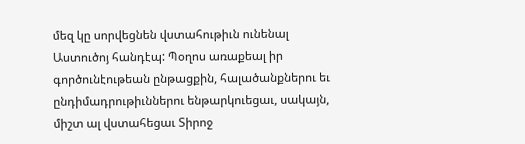մեզ կը սորվեցնեն վստահութիւն ունենալ Աստուծոյ հանդէպ: Պօղոս առաքեալ իր գործունէութեան ընթացքին, հալածանքներու եւ ընդիմադրութիւններու ենթարկուեցաւ, սակայն, միշտ ալ վստահեցաւ Տիրոջ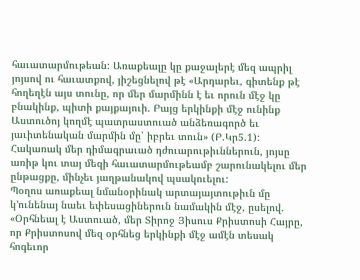հաւատարմութեան: Առաքեալը կը քաջալերէ մեզ ապրիլ յոյսով ու հաւատքով, յիշեցնելով թէ «Արդարեւ, գիտենք թէ հողեղէն այս տունը, որ մեր մարմինն է եւ որուն մէջ կը բնակինք, պիտի քայքայուի. Բայց երկինքի մէջ ունինք Աստուծոյ կողմէ պատրաստուած անձեռագործ եւ յաւիտենական մարմին մը՝ իբրեւ տուն» (Բ.Կր5.1):
Հակառակ մեր դիմագրաւած դժուարութիւններուն, յոյսը առիթ կու տայ մեզի հաւատարմութեամբ շարունակելու մեր ընթացքը, մինչեւ յաղթանակով պսակուելու:
Պօղոս առաքեալ նմանօրինակ արտայայտութիւն մը կ’ունենայ նաեւ եփեսացիներուն նամակին մէջ, ըսելով. «Օրհնեալ է Աստուած, մեր Տիրոջ Յիսուս Քրիստոսի Հայրը, որ Քրիստոսով մեզ օրհնեց երկինքի մէջ ամէն տեսակ հոգեւոր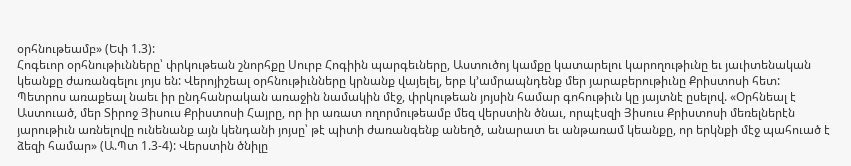օրհնութեամբ» (Եփ 1.3):
Հոգեւոր օրհնութիւնները՝ փրկութեան շնորհքը Սուրբ Հոգիին պարգեւները, Աստուծոյ կամքը կատարելու կարողութիւնը եւ յաւիտենական կեանքը ժառանգելու յոյս են: Վերոյիշեալ օրհնութիւնները կրնանք վայելել, երբ կ’ամրապնդենք մեր յարաբերութիւնը Քրիստոսի հետ:
Պետրոս առաքեալ նաեւ իր ընդհանրական առաջին նամակին մէջ, փրկութեան յոյսին համար գոհութիւն կը յայտնէ ըսելով. «Օրհնեալ է Աստուած, մեր Տիրոջ Յիսուս Քրիստոսի Հայրը, որ իր առատ ողորմութեամբ մեզ վերստին ծնաւ, որպէսզի Յիսուս Քրիստոսի մեռելներէն յարութիւն առնելովը ունենանք այն կենդանի յոյսը՝ թէ պիտի ժառանգենք անեղծ, անարատ եւ անթառամ կեանքը, որ երկնքի մէջ պահուած է ձեզի համար» (Ա.Պտ 1.3-4): Վերստին ծնիլը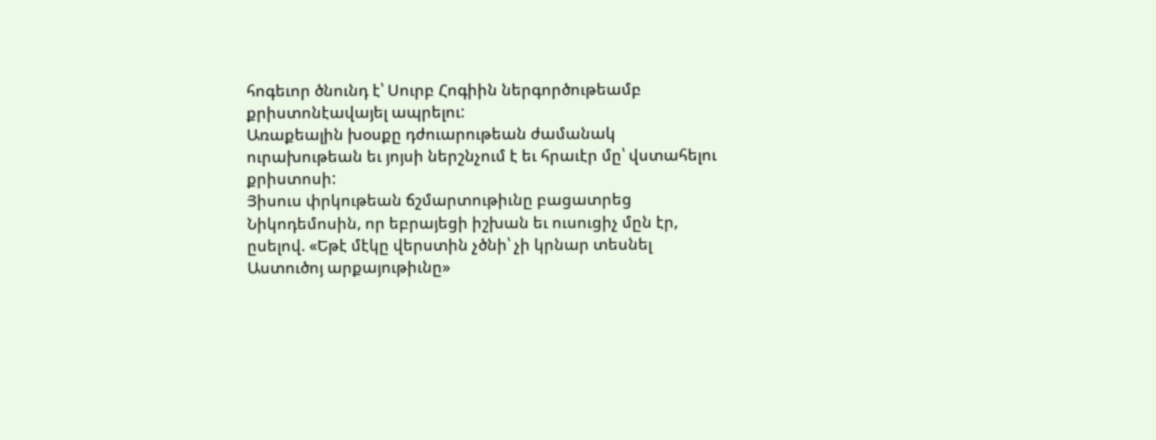հոգեւոր ծնունդ է՝ Սուրբ Հոգիին ներգործութեամբ քրիստոնէավայել ապրելու:
Առաքեալին խօսքը դժուարութեան ժամանակ ուրախութեան եւ յոյսի ներշնչում է եւ հրաւէր մը՝ վստահելու քրիստոսի:
Յիսուս փրկութեան ճշմարտութիւնը բացատրեց Նիկոդեմոսին, որ եբրայեցի իշխան եւ ուսուցիչ մըն էր, ըսելով. «Եթէ մէկը վերստին չծնի՝ չի կրնար տեսնել Աստուծոյ արքայութիւնը»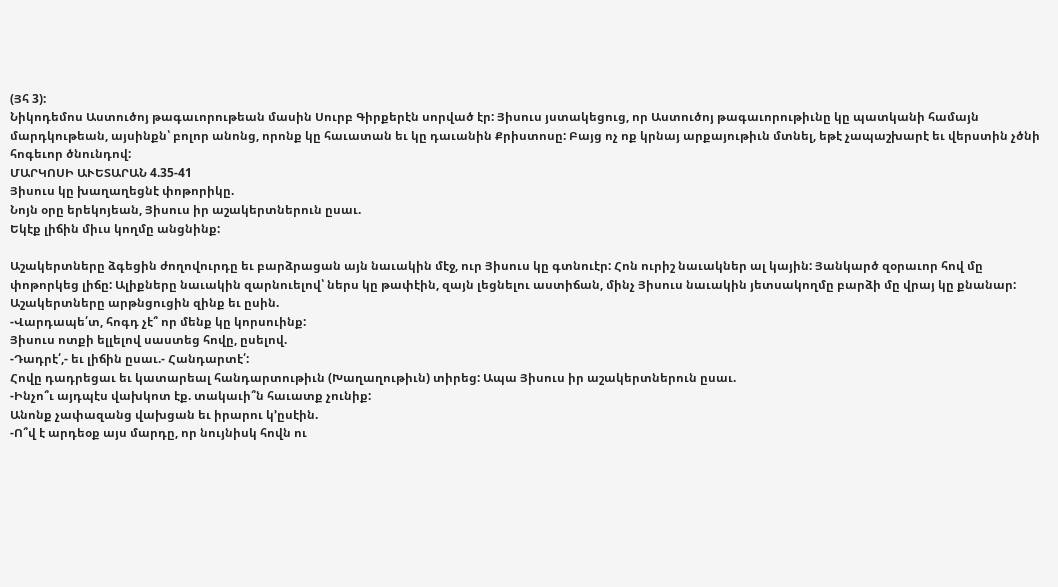(Յհ 3):
Նիկոդեմոս Աստուծոյ թագաւորութեան մասին Սուրբ Գիրքերէն սորված էր: Յիսուս յստակեցուց, որ Աստուծոյ թագաւորութիւնը կը պատկանի համայն մարդկութեան, այսինքն՝ բոլոր անոնց, որոնք կը հաւատան եւ կը դաւանին Քրիստոսը: Բայց ոչ ոք կրնայ արքայութիւն մտնել, եթէ չապաշխարէ եւ վերստին չծնի հոգեւոր ծնունդով:
ՄԱՐԿՈՍԻ ԱՒԵՏԱՐԱՆ 4.35-41
Յիսուս կը խաղաղեցնէ փոթորիկը.
Նոյն օրը երեկոյեան, Յիսուս իր աշակերտներուն ըսաւ.
Եկէք լիճին միւս կողմը անցնինք:

Աշակերտները ձգեցին ժողովուրդը եւ բարձրացան այն նաւակին մէջ, ուր Յիսուս կը գտնուէր: Հոն ուրիշ նաւակներ ալ կային: Յանկարծ զօրաւոր հով մը փոթորկեց լիճը: Ալիքները նաւակին զարնուելով՝ ներս կը թափէին, զայն լեցնելու աստիճան, մինչ Յիսուս նաւակին յետսակողմը բարձի մը վրայ կը քնանար: Աշակերտները արթնցուցին զինք եւ ըսին.
-Վարդապե՛տ, հոգդ չէ՞ որ մենք կը կորսուինք:
Յիսուս ոտքի ելլելով սաստեց հովը, ըսելով.
-Դադրէ՛,- եւ լիճին ըսաւ.- Հանդարտէ՛:
Հովը դադրեցաւ եւ կատարեալ հանդարտութիւն (Խաղաղութիւն) տիրեց: Ապա Յիսուս իր աշակերտներուն ըսաւ.
-Ինչո՞ւ այդպէս վախկոտ էք. տակաւի՞ն հաւատք չունիք:
Անոնք չափազանց վախցան եւ իրարու կ’ըսէին.
-Ո՞վ է արդեօք այս մարդը, որ նույնիսկ հովն ու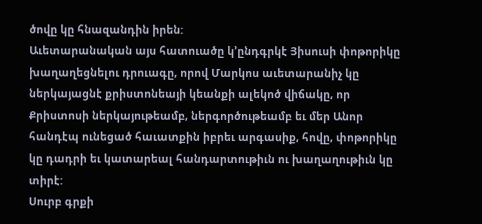ծովը կը հնազանդին իրեն:
Աւետարանական այս հատուածը կ’ընդգրկէ Յիսուսի փոթորիկը խաղաղեցնելու դրուագը, որով Մարկոս աւետարանիչ կը ներկայացնէ քրիստոնեայի կեանքի ալեկոծ վիճակը, որ Քրիստոսի ներկայութեամբ, ներգործութեամբ եւ մեր Անոր հանդէպ ունեցած հաւատքին իբրեւ արգասիք, հովը, փոթորիկը կը դադրի եւ կատարեալ հանդարտութիւն ու խաղաղութիւն կը տիրէ:
Սուրբ գրքի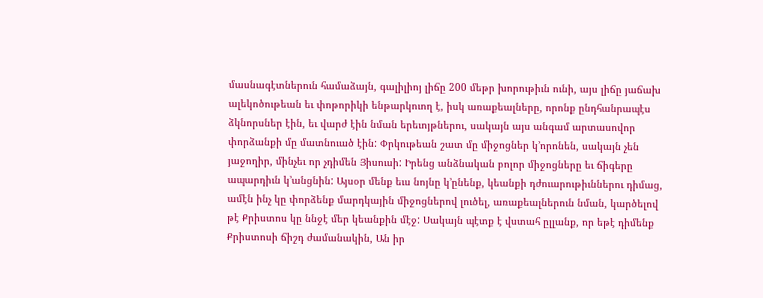մասնագէտներուն համաձայն, գալիլիոյ լիճը 200 մեթր խորութիւն ունի, այս լիճը յաճախ ալեկոծութեան եւ փոթորիկի ենթարկուող է, իսկ առաքեալները, որոնք ընդհանրապէս ձկնորսներ էին, եւ վարժ էին նման երեւոյթներու, սակայն այս անգամ արտասովոր փորձանքի մը մատնուած էին: Փրկութեան շատ մը միջոցներ կ’որոնեն, սակայն չեն յաջողիր, մինչեւ որ չդիմեն Յիսուսի: Իրենց անձնական բոլոր միջոցները եւ ճիգերը ապարդիւն կ’անցնին: Այսօր մենք եւս նոյնը կ’ընենք, կեանքի դժուարութիւններու դիմաց, ամէն ինչ կը փորձենք մարդկային միջոցներով լուծել, առաքեալներուն նման, կարծելով թէ Քրիստոս կը ննջէ մեր կեանքին մէջ: Սակայն պէտք է վստահ ըլլանք, որ եթէ դիմենք Քրիստոսի ճիշդ ժամանակին, Ան իր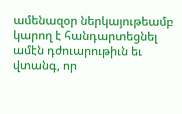ամենազօր ներկայութեամբ կարող է հանդարտեցնել ամէն դժուարութիւն եւ վտանգ, որ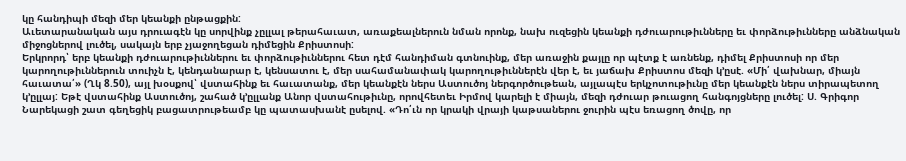կը հանդիպի մեզի մեր կեանքի ընթացքին:
Աւետարանական այս դրուագէն կը սորվինք չըլլալ թերահաւատ, առաքեալներուն նման որոնք, նախ ուզեցին կեանքի դժուարութիւնները եւ փորձութիւնները անձնական միջոցներով լուծել, սակայն երբ չյաջողեցան դիմեցին Քրիստոսի:
Երկրորդ՝ երբ կեանքի դժուարութիւններու եւ փորձութիւններու հետ դէմ հանդիման գտնուինք, մեր առաջին քայլը որ պէտք է առնենք, դիմել Քրիստոսի որ մեր կարողութիւններուն տուիչն է, կենդանարար է, կենսատու է, մեր սահամանափակ կարողութիւններէն վեր է, եւ յաճախ Քրիստոս մեզի կ’ըսէ. «Մի՛ վախնար, միայն հաւատա՛» (Ղկ 8.50), այլ խօսքով՝ վստահինք եւ հաւատանք, մեր կեանքէն ներս Աստուծոյ ներգործութեան, այլապէս երկչոտութիւնը մեր կեանքէն ներս տիրապետող կ’ըլլայ: Եթէ վստահինք Աստուծոյ, շահած կ’ըլլանք Անոր վստահութիւնը, որովհետեւ Իրմով կարելի է միայն, մեզի դժուար թուացող հանգոյցները լուծել: Ս. Գրիգոր Նարեկացի շատ գեղեցիկ բացատրութեամբ կը պատասխանէ ըսելով. «Դո՛ւն որ կրակի վրայի կաթսաներու ջուրին պէս եռացող ծովը, որ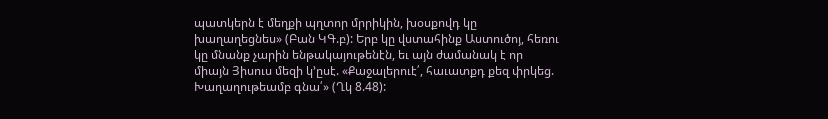պատկերն է մեղքի պղտոր մրրիկին, խօսքովդ կը խաղաղեցնես» (Բան ԿԳ.բ): Երբ կը վստահինք Աստուծոյ, հեռու կը մնանք չարին ենթակայութենէն, եւ այն ժամանակ է որ միայն Յիսուս մեզի կ’ըսէ. «Քաջալերուէ՛, հաւատքդ քեզ փրկեց. Խաղաղութեամբ գնա՛» (Ղկ 8.48):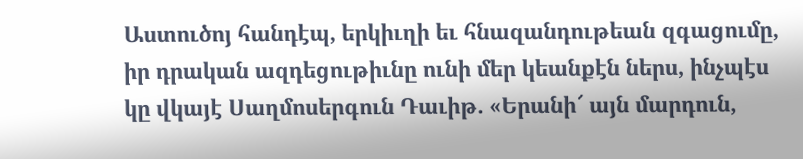Աստուծոյ հանդէպ, երկիւղի եւ հնազանդութեան զգացումը, իր դրական ազդեցութիւնը ունի մեր կեանքէն ներս, ինչպէս կը վկայէ Սաղմոսերգուն Դաւիթ. «Երանի՜ այն մարդուն,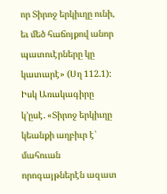որ Տիրոջ երկիւղը ունի, եւ մեծ հաճոյքով անոր պատուէրները կը կատարէ» (Սղ 112.1): Իսկ Առակագիրը կ’ըսէ. «Տիրոջ երկիւղը կեանքի աղբիւր է՝ մահուան որոգայթներէն ազատ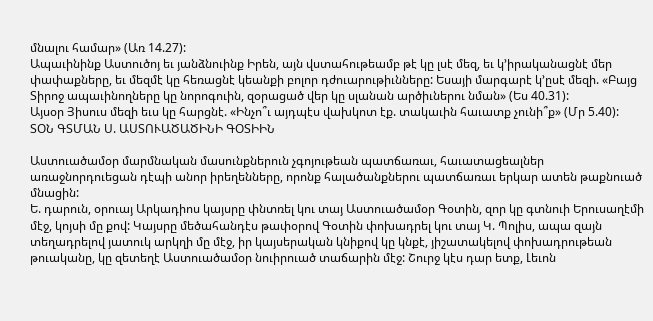մնալու համար» (Առ 14.27):
Ապաւինինք Աստուծոյ եւ յանձնուինք Իրեն, այն վստահութեամբ թէ կը լսէ մեզ, եւ կ’իրականացնէ մեր փափաքները, եւ մեզմէ կը հեռացնէ կեանքի բոլոր դժուարութիւնները: Եսայի մարգարէ կ’ըսէ մեզի. «Բայց Տիրոջ ապաւինողները կը նորոգուին, զօրացած վեր կը սլանան արծիւներու նման» (Ես 40.31):
Այսօր Յիսուս մեզի եւս կը հարցնէ. «Ինչո՞ւ այդպէս վախկոտ էք. տակաւին հաւատք չունի՞ք» (Մր 5.40):
ՏՕՆ ԳՏՄԱՆ Ս. ԱՍՏՈՒԱԾԱԾԻՆԻ ԳՕՏԻԻՆ

Աստուածամօր մարմնական մասունքներուն չգոյութեան պատճառաւ, հաւատացեալներ առաջնորդուեցան դէպի անոր իրեղենները, որոնք հալածանքներու պատճառաւ երկար ատեն թաքնուած մնացին:
Ե. դարուն, օրուայ Արկադիոս կայսրը փնտռել կու տայ Աստուածամօր Գօտին, զոր կը գտնուի Երուսաղէմի մէջ, կոյսի մը քով: Կայսրը մեծահանդէս թափօրով Գօտին փոխադրել կու տայ Կ. Պոլիս, ապա զայն տեղադրելով յատուկ արկղի մը մէջ, իր կայսերական կնիքով կը կնքէ, յիշատակելով փոխադրութեան թուականը, կը զետեղէ Աստուածամօր նուիրուած տաճարին մէջ: Շուրջ կէս դար ետք, Լեւոն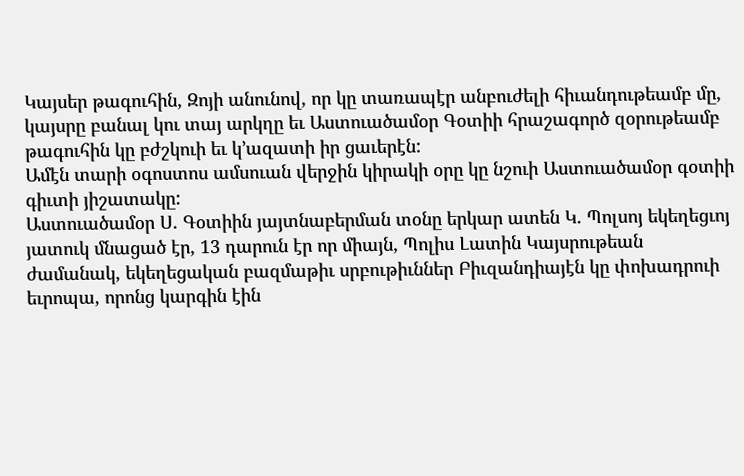Կայսեր թագուհին, Զոյի անունով, որ կը տառապէր անբուժելի հիւանդութեամբ մը, կայսրը բանալ կու տայ արկղը եւ Աստուածամօր Գօտիի հրաշագործ զօրութեամբ թագուհին կը բժշկուի եւ կ’ազատի իր ցաւերէն:
Ամէն տարի օգոստոս ամսուան վերջին կիրակի օրը կը նշուի Աստուածամօր գօտիի գիւտի յիշատակը:
Աստուածամօր Ս. Գօտիին յայտնաբերման տօնը երկար ատեն Կ. Պոլսոյ եկեղեցւոյ յատուկ մնացած էր, 13 դարուն էր որ միայն, Պոլիս Լատին Կայսրութեան ժամանակ, եկեղեցական բազմաթիւ սրբութիւններ Բիւզանդիայէն կը փոխադրուի եւրոպա, որոնց կարգին էին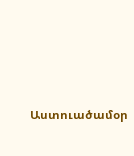Աստուածամօր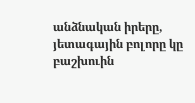անձնական իրերը, յետագային բոլորը կը բաշխուին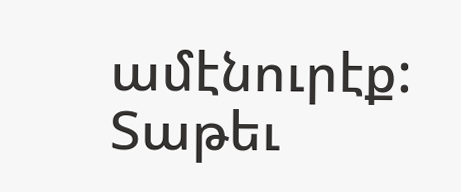ամէնուրէք:
Տաթեւ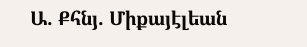Ա. Քհնյ. Միքայէլեան